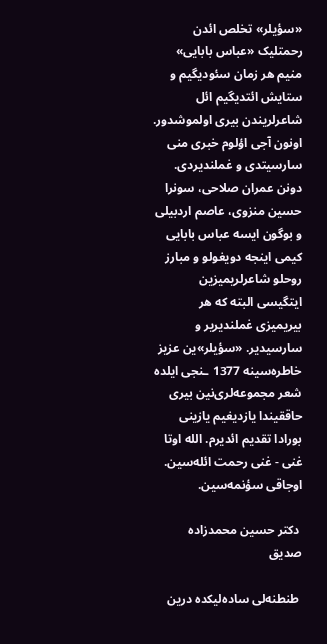«سؤیلر» تخلص ائدن رحمتلیک «عباس بابایی» منیم هر زمان سئودیگیم و ستایش ائتدیگیم ائل شاعرلریندن بیری اولموشدور. اونون آجی اؤلوم خبری منی سارسیتدی و غملندیردی. دونن عمران صلاحی، سونرا حسین منزوی، عاصم اردبیلی و بوگون ایسه عباس بابایی کیمی اینجه دویغولو و مبارز روحلو شاعرلریمیزین ایتگیسی البته که هر بیریمیزی غملندیریر و سارسیدیر. «سؤیلر»ین عزیز خاطره‌سینه 1377 ـنجی ایلده شعر مجموعه‌لری‌نین بیری حاققیندا یازدیغیم یازینی بورادا تقدیم ائدیرم. الله اوتا غنی - غنی رحمت ائله‌سین. اوجاقی سؤنمه‌سین.

 دکتر حسین محمدزاده صدیق

 طنطنه‌لی ساده‌لیکده درین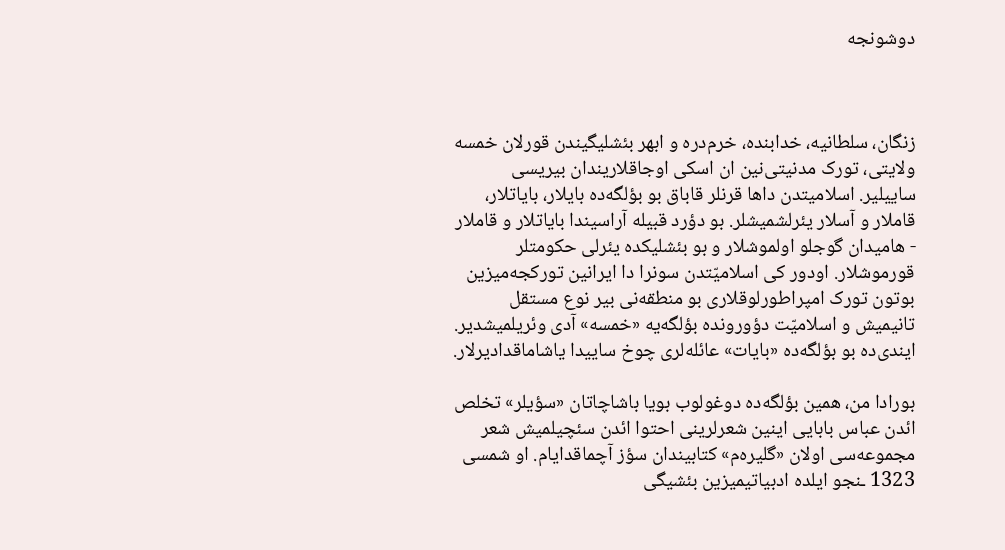دوشونجه



زنگان، سلطانیه، خدابنده، خرم‌دره و ابهر بئشلیگیندن قورلان خمسه ولایتی، تورک مدنیتی‌نین ان اسکی اوجاقلاریندان بیریسی ساییلیر. اسلامیتدن داها قرنلر قاباق بو بؤلگه‌ده بایلار، بایاتلار، قاملار و آسلار یئرلشمیشلر. بو دؤرد قبیله آراسیندا بایاتلار و قاملار - هامیدان گوجلو اولموشلار و بو بئشلیکده یئرلی حکومتلر قورموشلار. اودور کی اسلامیّتدن سونرا دا ایرانین تورکجه‌میزین بوتون تورک امپراطورلوقلاری بو منطقه‌نی بیر نوع مستقل تانیمیش و اسلامیّت دؤورونده بؤلگه‌یه «خمسه» آدی وئریلمیشدیر. ایندی‌ده بو بؤلگه‌ده «بایات» عائله‌لری چوخ ساییدا یاشاماقدادیرلار.

بورادا من، همین بؤلگه‌ده دوغولوب بویا باشاچاتان «سؤیلر» تخلص ائدن عباس بابایی اینین شعرلرینی احتوا ائدن سئچیلمیش شعر مجموعه‌سی اولان «گلیره‌م» کتابیندان سؤز آچماقدایام. او شمسی 1323 ـنجو ایلده ادبیاتیمیزین بئشیگی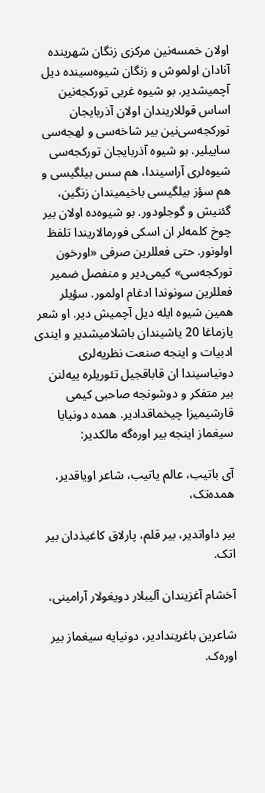اولان خمسه‌نین مرکزی زنگان شهرینده آنادان اولموش و زنگان شیوه‌‌سینده دیل آچمیشدیر. بو شیوه غربی تورکجه‌نین اساس قوللاریندان اولان آذربایجان تورکجه‌سی‌نین بیر شاخه‌سی و لهجه‌سی ساییلیر. بو شیوه آذربایجان تورکجه‌سی شیوه‌لری آراسیندا، هم سس بیلگیسی و هم سؤز بیلگیسی باخیمیندان زنگین، گئنیش و گوجلودور. بو شیوه‌ده اولان بیر چوخ کلمه‌لر ان اسکی فورمالاریندا تلفظ اولونور. حتی فعللرین صرفی «اورخون تورکجه‌سی» کیمی‌دیر و منفصل ضمیر فعللرین سونوندا ادغام اولمور. سؤیلر همین شیوه ایله دیل آچمیش دیر. او شعر یازماغا 20 یاشیندان باشلامیشدیر و ایندی ادبیات و اینجه صنعت نظریه‌لری دونیاسیندا ان قاباقجیل تئوریلره ییه‌لنن بیر متفکر و دوشونجه صاحبی کیمی قارشیمیزا چیخماقدادیر. همده دونیایا سیغماز اینجه بیر اوره‌گه مالکدیر:

آی باتیب، عالم یاتیب، شاعر اویاقدیر، همده‌تک،

بیر داواتدیر، بیر قلم، پارلاق کاغیذدان بیر اتک.

آخشام آغزیندان آلیبلار دویغولار آرامینی،

شاعرین باغریندادیر، دونیایه سیغماز بیر اوره‌ک.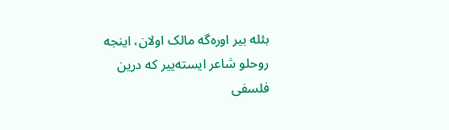بئله بیر اوره‌گه مالک اولان، اینجه روحلو شاعر ایسته‌ییر که درین فلسفی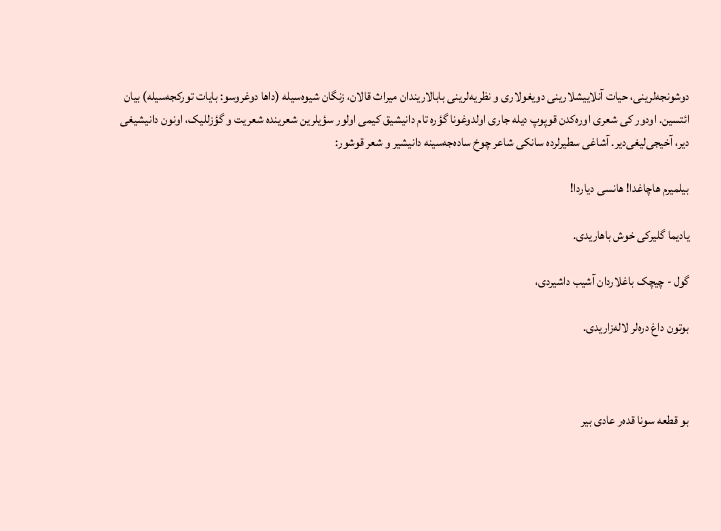دوشونجه‌لرینی، حیات آنلاییشلارینی دویغولاری و نظریه‌لرینی بابالاریندان میراث قالان، زنگان شیوه‌سیله (داها دوغروسو: بایات تورکجه‌سیله) بیان ائتسین. اودور کی شعری اوره‌کدن قوپوپ دیله جاری اولدوغونا گؤره تام دانیشیق کیمی اولور سؤیلرین شعرینده شعریت و گؤزللیک، اونون دانیشیغی دیر، آخیجی‌لیغی‌دیر. آشاغی سطیرلرده سانکی شاعر چوخ ساده‌جه‌سینه دانیشیر و شعر قوشور:

بیلمیرم هاچاغدا! هانسی دیاردا!

یادیما گلیرکی خوش باهاریدی.

گول - چیچک باغلاردان آشیب داشیردی،

بوتون داغ دره‌لر لاله‌زاریدی.



بو قطعه‌ سونا قده‌ر عادی بیر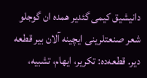دانیشیق کیمی گئدیر همده ان گوجلو شعر صنعتلرینی ایچینه آلان بیر قطعه دیر. قطعه‌ده: تکریر، ایهام، تشبیه،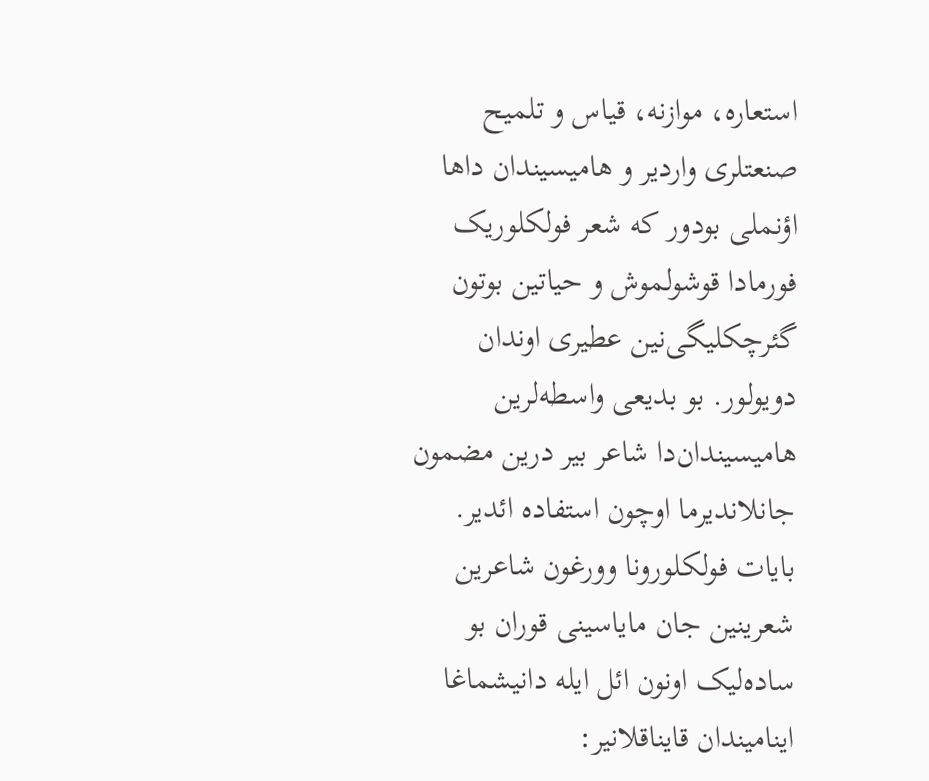استعاره، موازنه، قیاس و تلمیح صنعتلری واردیر و هامیسیندان داها اؤنملی بودور که شعر فولکلوریک فورمادا قوشولموش و حیاتین بوتون گئرچکلیگی‌نین عطیری اوندان دویولور. بو بدیعی واسطه‌لرین هامیسیندان‌دا شاعر بیر درین مضمون جانلاندیرما اوچون استفاده ائدیر. بایات فولکلورونا وورغون شاعرین شعرینین جان مایاسینی قوران بو ساده‌لیک اونون ائل ایله دانیشماغا اینامیندان قایناقلانیر: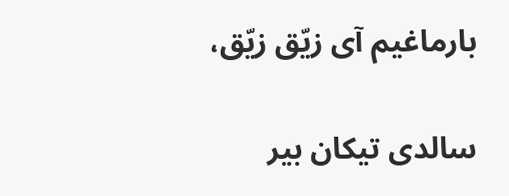بارماغیم آی زیّق زیّق،

سالدی تیکان بیر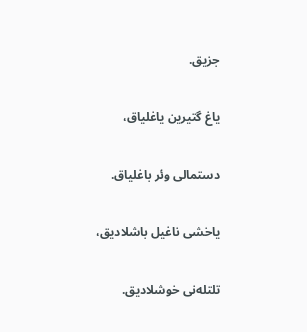جزیق.

یاغ گتیرین یاغلیاق،

دستمالی وئر باغلیاق.

یاخشی ناغیل باشلادیق،

تلتله‌نی خوشلادیق.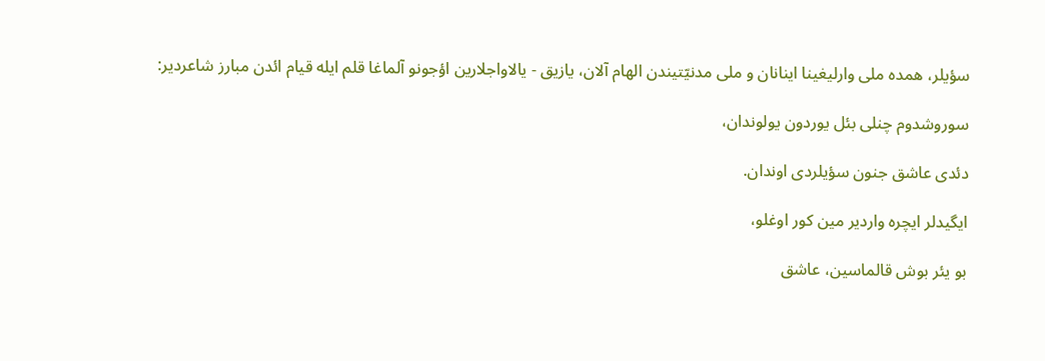سؤیلر، همده ملی وارلیغینا اینانان و ملی مدنیّتیندن الهام آلان، یازیق - یالاواجلارین اؤجونو آلماغا قلم ایله قیام ائدن مبارز شاعردیر:

سوروشدوم چنلی بئل یوردون یولوندان،

دئدی عاشق جنون سؤیلردی اوندان.

ایگیدلر ایچره واردیر مین کور اوغلو،

بو یئر بوش قالماسین، عاشق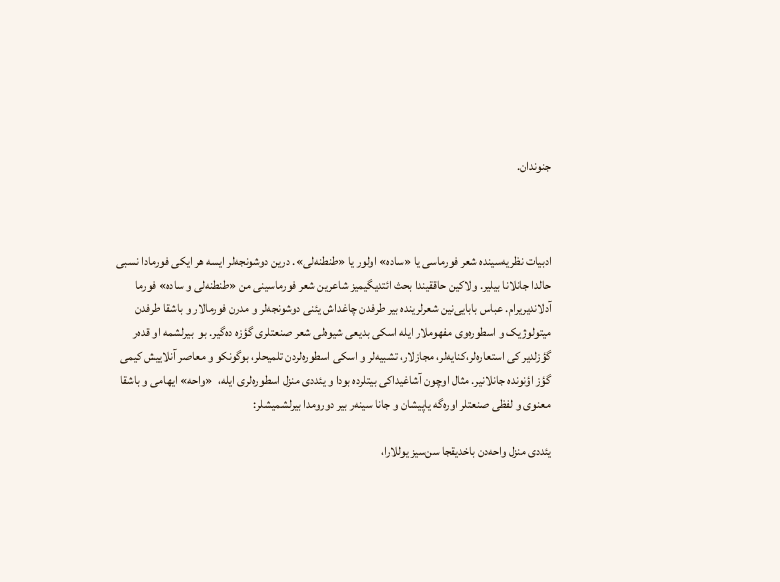جنوندان.



ادبیات نظریه‌سینده شعر فورماسی یا «ساده» اولور یا «طنطنه‌لی». درین دوشونجه‌لر ایسه هر ایکی فورمادا نسبی حالدا جانلانا بیلیر. ولاکین حاققیندا بحث ائتدیگیمیز شاعرین شعر فورماسینی من «طنطنه‌لی و ساده» فورما آدلاندیریرام. عباس بابایی‌نین شعرلرینده بیر طرفدن چاغداش یئنی دوشونجه‌لر و مدرن فورمالار و باشقا طرفدن میتولوژیک و اسطوره‌وی مفهوملار ایله اسکی بدیعی شیوه‌لی شعر صنعتلری گؤزه ده‌گیر. بو  بیرلشمه‌ او قده‌ر گؤزلدیر کی استعاره‌لر،‌کنایه‌لر، مجازلار، تشبیه‌لر و اسکی اسطوره‌لردن تلمیحلر، بوگونکو و معاصر آنلاییش کیمی گؤز اؤنونده جانلانیر. مثال اوچون آشاغیداکی بیتلرده بودا و یئددی منزل اسطوره‌لری ایله،  «واحه» ایهامی و باشقا معنوی و لفظی صنعتلر اوره‌گه یاپیشان و جانا سینه‌ر بیر دورومدا بیرلشمیشلر:

یئددی منزل واحه‌دن باخدیقجا سن‌سیز یوللارا،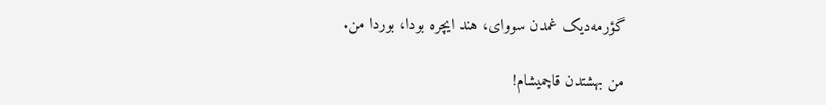گؤرمه‌دیک غمدن سووای، هند ایچره بودا، بوردا من.

من بهشتدن قاچمیشام!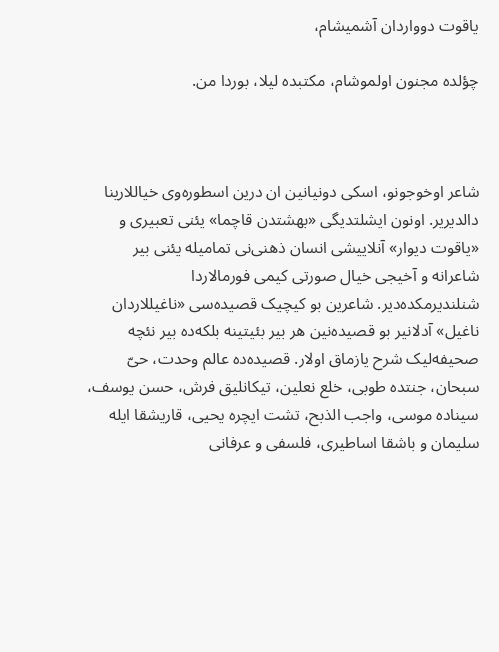یاقوت دوواردان آشمیشام،

چؤلده مجنون اولموشام، مکتبده لیلا، بوردا من.



شاعر اوخوجونو، اسکی دونیانین ان درین اسطوره‌وی خیاللارینا دالدیریر. اونون ایشلتدیگی «بهشتدن قاچما» یئنی تعبیری و «یاقوت دیوار» آنلاییشی انسان ذهنی‌نی تمامیله یئنی بیر شاعرانه و آخیجی خیال صورتی کیمی فورمالاردا شنلندیرمکده‌دیر. شاعرین بو کیچیک قصیده‌سی «ناغیللاردان ناغیل» آدلانیر بو قصیده‌نین هر بیر بئیتینه بلکه‌ده بیر نئچه صحیفه‌لیک شرح یازماق اولار. قصیده‌ده عالم وحدت، حیّ سبحان، جنتده طوبی، خلع نعلین، تیکانلیق فرش، حسن یوسف، سیناده موسی، واجب الذبح، تشت ایچره یحیی،‌ قاریشقا ایله سلیمان و باشقا اساطیری، فلسفی و عرفانی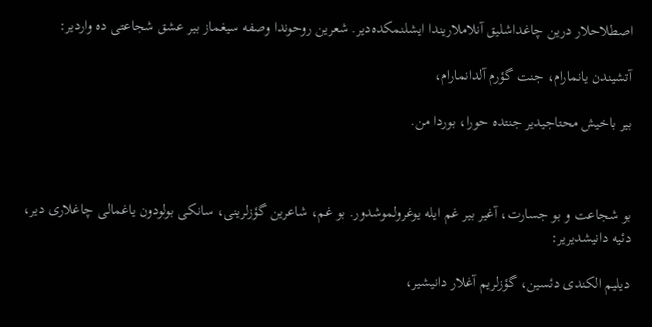اصطلاحلار درین چاغداشلیق آنلاملاریندا ایشلنمکده‌دیر. شعرین روحوندا وصفه سیغماز بیر عشق شجاعتی ده واردیر:

آتشیندن یانمارام، جنت گؤرم آلدانمارام،

بیر باخیش محتاجیدیر جنتده حورا، بوردا من.



بو شجاعت و بو جسارت، آغیر بیر غم ایله یوغرولموشدور. بو غم، شاعرین گؤزلرینی، سانکی بولودون یاغمالی چاغلاری دیر، دئیه دانیشدیریر:

دیلیم الکندی دئسین، گؤزلریم آغلار دانیشیر،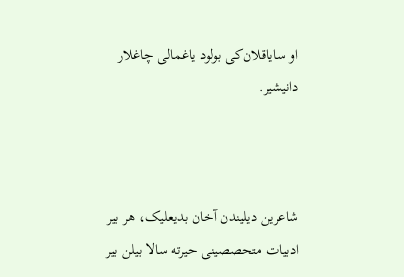او سایاقلان‌کی بولود یاغمالی چاغلار دانیشیر.



شاعرین دیلیندن آخان بدیعلیک، هر بیر ادبیات متحصصینی حیرته سالا بیلن بیر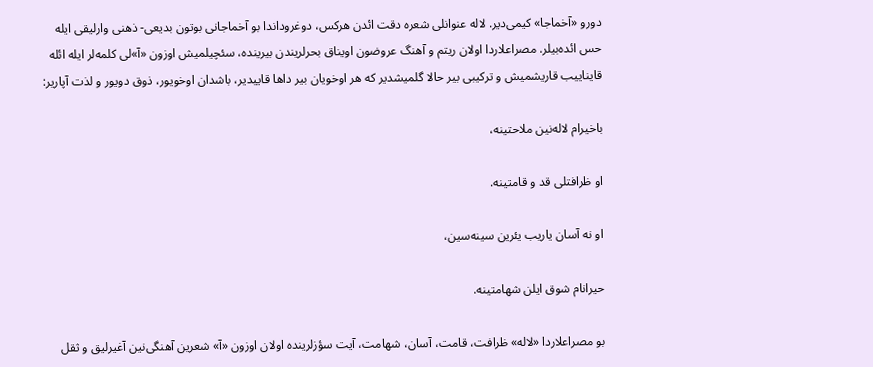دورو «آخماجا» کیمی‌دیر. لاله عنوانلی شعره دقت ائدن هرکس، دوغروداندا بو آخماجانی بوتون بدیعی- ذهنی وارلیقی ایله حس ائده‌بیلر. مصراعلاردا اولان ریتم و آهنگ عروضون اویناق بحرلریندن بیرینده، سئچیلمیش اوزون «آ»لی کلمه‌لر ایله ائله قایناییب قاریشمیش و ترکیبی بیر حالا گلمیشدیر که هر اوخویان بیر داها قاییدیر، باشدان اوخویور، ذوق دویور و لذت آپاریر:

باخیرام لاله‌نین ملاحتینه،

او ظرافتلی قد و قامتینه.

او نه آسان یاریب یئرین سینه‌سین،

حیرانام شوق ایلن شهامتینه.

بو مصراعلاردا «لاله» ظرافت، قامت، آسان، شهامت،‌ آیت سؤزلرینده اولان اوزون «آ» شعرین آهنگی‌نین آغیرلیق و ثقل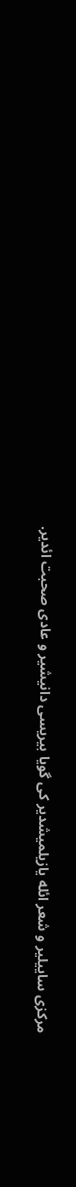مرکزی ساییلیر و شعر ائله یازیلمیشدیر کی گویا بیریسی دانیشیر و عادی صحبت ائدیر.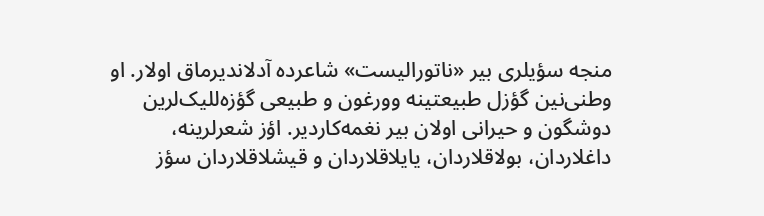منجه سؤیلری بیر «ناتورالیست» شاعرده آدلاندیرماق اولار. او وطنی‌نین گؤزل طبیعتینه وورغون و طبیعی گؤزه‌للیک‌لرین دوشگون و حیرانی اولان بیر نغمه‌کاردیر. اؤز شعرلرینه، داغلاردان،‌ بولاقلاردان، یایلاقلاردان و قیشلاقلاردان سؤز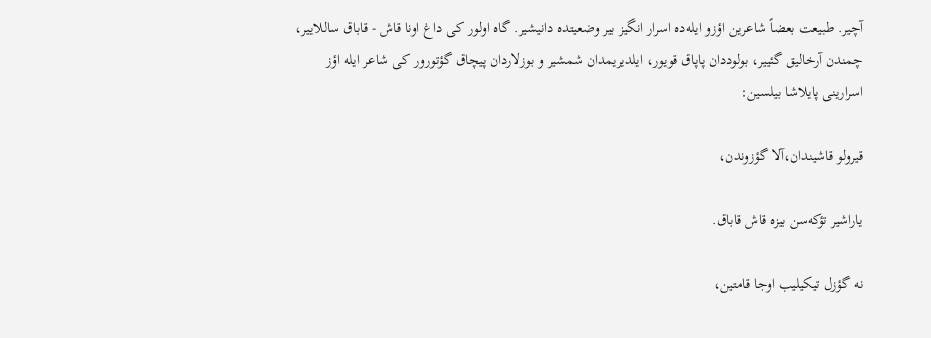آچیر. طبیعت بعضاً شاعرین اؤزو ایله‌ده اسرار انگیز بیر وضعیتده دانیشیر. گاه اولور کی داغ اونا قاش - قاباق ساللاییر، چمندن آرخالیق گئییر، بولوددان پاپاق قویور، ایلدیریمدان شمشیر و بوزلاردان پیچاق گؤتورور کی شاعر ایله اؤز اسرارینی پایلاشا بیلسین:

قیرولو قاشیندان،‌آلا گؤزوندن،

یاراشیر تؤکه‌سن بیزه قاش قاباق.

نه گؤزل تیکیلیب اوجا قامتین،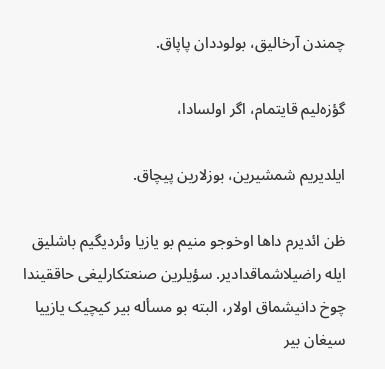چمندن آرخالیق، بولوددان پاپاق.

گؤزه‌لیم قایتمام، اگر اولسادا،

ایلدیریم شمشیرین، بوزلارین پیچاق.

ظن ائدیرم داها اوخوجو منیم بو یازیا وئردیگیم باشلیق ایله راضیلاشماقدادیر. سؤیلرین صنعتکارلیغی حاققیندا چوخ دانیشماق اولار، البته بو مسأله بیر کیچیک یازییا سیغان بیر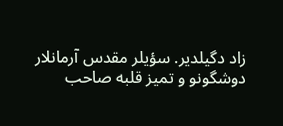زاد دگیلدیر. سؤیلر مقدس آرمانلار دوشگونو و تمیز قلبه صاحب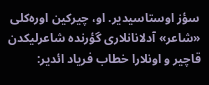سؤز اوستاسیدیر. او، چیرکین اوره‌کلی «شاعر» آدلانانلاری گؤرنده شاعرلیکدن قاچیر و اونلارا خطاب فریاد ائدیر: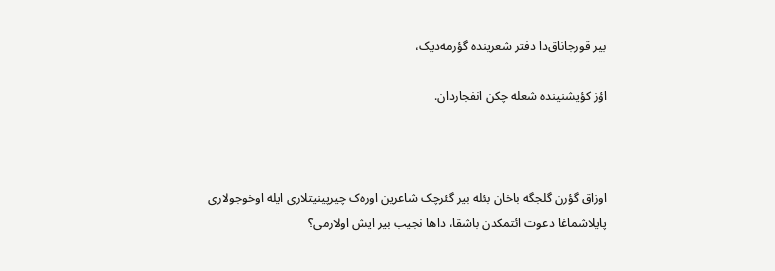بیر قورجاناق‌دا دفتر شعرینده گؤرمه‌دیک،

اؤز کؤیشنینده شعله چکن انفجاردان.



اوزاق گؤرن گلجگه باخان بئله‌ بیر گئرچک شاعرین اوره‌ک چیرپینیتلاری ایله اوخوجولاری پایلاشماغا دعوت ائتمکدن باشقا، داها نجیب بیر ایش اولارمی؟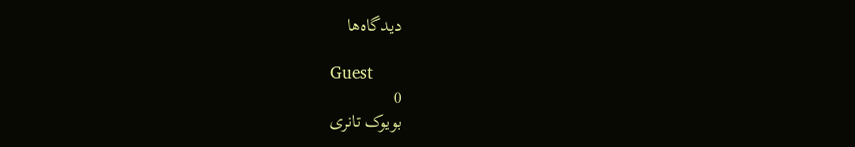دیدگاه‌ها

Guest
0
بویوک تانری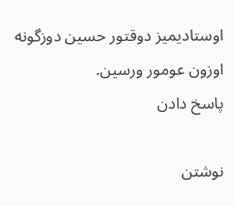اوستادیمیز دوقتور حسین دوزگونه اوزون عومور ورسین.
پاسخ دادن

نوشتن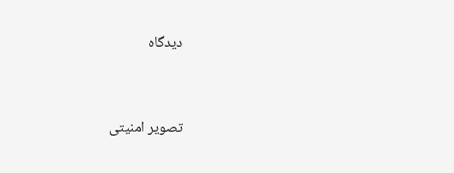دیدگاه


تصویر امنیتی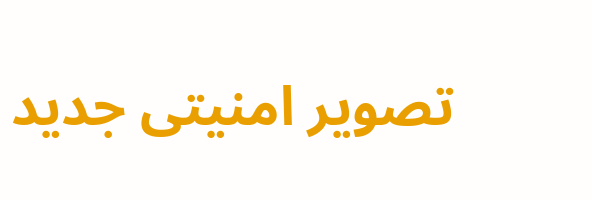تصویر امنیتی جدید